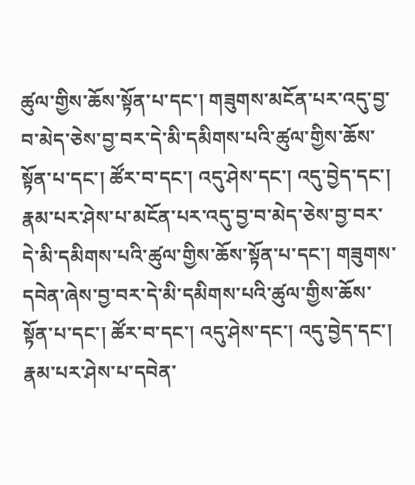ཚུལ་གྱིས་ཆོས་སྟོན་པ་དང་། གཟུགས་མངོན་པར་འདུ་བྱ་བ་མེད་ཅེས་བྱ་བར་དེ་མི་དམིགས་པའི་ཚུལ་གྱིས་ཆོས་སྟོན་པ་དང་། ཚོར་བ་དང་། འདུ་ཤེས་དང་། འདུ་བྱེད་དང་། རྣམ་པར་ཤེས་པ་མངོན་པར་འདུ་བྱ་བ་མེད་ཅེས་བྱ་བར་དེ་མི་དམིགས་པའི་ཚུལ་གྱིས་ཆོས་སྟོན་པ་དང་། གཟུགས་དབེན་ཞེས་བྱ་བར་དེ་མི་དམིགས་པའི་ཚུལ་གྱིས་ཆོས་སྟོན་པ་དང་། ཚོར་བ་དང་། འདུ་ཤེས་དང་། འདུ་བྱེད་དང་། རྣམ་པར་ཤེས་པ་དབེན་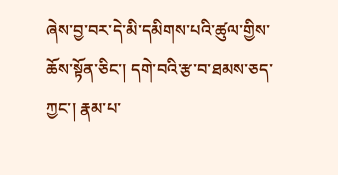ཞེས་བྱ་བར་དེ་མི་དམིགས་པའི་ཚུལ་གྱིས་ཆོས་སྟོན་ཅིང་། དགེ་བའི་རྩ་བ་ཐམས་ཅད་ཀྱང་། རྣམ་པ་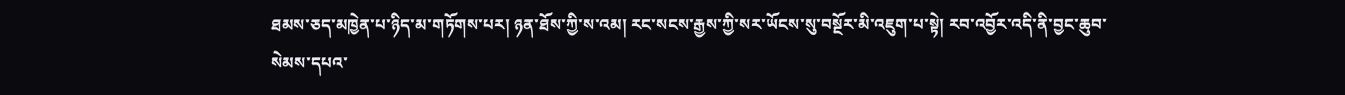ཐམས་ཅད་མཁྱེན་པ་ཉིད་མ་གཏོགས་པར། ཉན་ཐོས་ཀྱི་ས་འམ། རང་སངས་རྒྱས་ཀྱི་སར་ཡོངས་སུ་བསྔོར་མི་འཇུག་པ་སྟེ། རབ་འབྱོར་འདི་ནི་བྱང་ཆུབ་སེམས་དཔའ་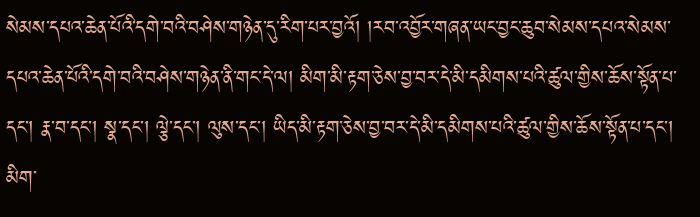སེམས་དཔའ་ཆེན་པོའི་དགེ་བའི་བཤེས་གཉེན་དུ་རིག་པར་བྱའོ། །རབ་འབྱོར་གཞན་ཡང་བྱང་ཆུབ་སེམས་དཔའ་སེམས་དཔའ་ཆེན་པོའི་དགེ་བའི་བཤེས་གཉེན་ནི་གང་དེ་ལ། མིག་མི་རྟག་ཅེས་བྱ་བར་དེ་མི་དམིགས་པའི་ཚུལ་གྱིས་ཆོས་སྟོན་པ་དང་། རྣ་བ་དང་། སྣ་དང་། ལྕེ་དང་། ལུས་དང་། ཡིད་མི་རྟག་ཅེས་བྱ་བར་དེ་མི་དམིགས་པའི་ཚུལ་གྱིས་ཆོས་སྟོན་པ་དང་། མིག་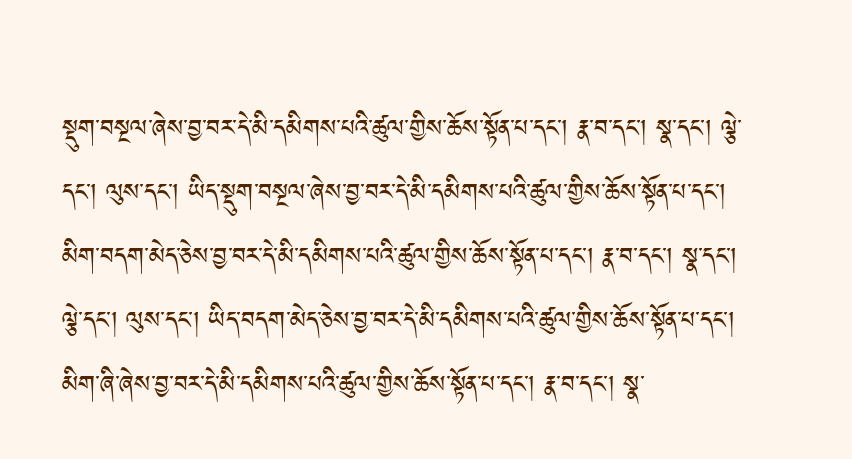སྡུག་བསྔལ་ཞེས་བྱ་བར་དེ་མི་དམིགས་པའི་ཚུལ་གྱིས་ཆོས་སྟོན་པ་དང་། རྣ་བ་དང་། སྣ་དང་། ལྕེ་དང་། ལུས་དང་། ཡིད་སྡུག་བསྔལ་ཞེས་བྱ་བར་དེ་མི་དམིགས་པའི་ཚུལ་གྱིས་ཆོས་སྟོན་པ་དང་། མིག་བདག་མེད་ཅེས་བྱ་བར་དེ་མི་དམིགས་པའི་ཚུལ་གྱིས་ཆོས་སྟོན་པ་དང་། རྣ་བ་དང་། སྣ་དང་། ལྕེ་དང་། ལུས་དང་། ཡིད་བདག་མེད་ཅེས་བྱ་བར་དེ་མི་དམིགས་པའི་ཚུལ་གྱིས་ཆོས་སྟོན་པ་དང་། མིག་ཞི་ཞེས་བྱ་བར་དེ་མི་དམིགས་པའི་ཚུལ་གྱིས་ཆོས་སྟོན་པ་དང་། རྣ་བ་དང་། སྣ་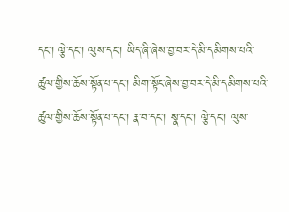དང་། ལྕེ་དང་། ལུས་དང་། ཡིད་ཞི་ཞེས་བྱ་བར་དེ་མི་དམིགས་པའི་ཚུལ་གྱིས་ཆོས་སྟོན་པ་དང་། མིག་སྟོང་ཞེས་བྱ་བར་དེ་མི་དམིགས་པའི་ཚུལ་གྱིས་ཆོས་སྟོན་པ་དང་། རྣ་བ་དང་། སྣ་དང་། ལྕེ་དང་། ལུས་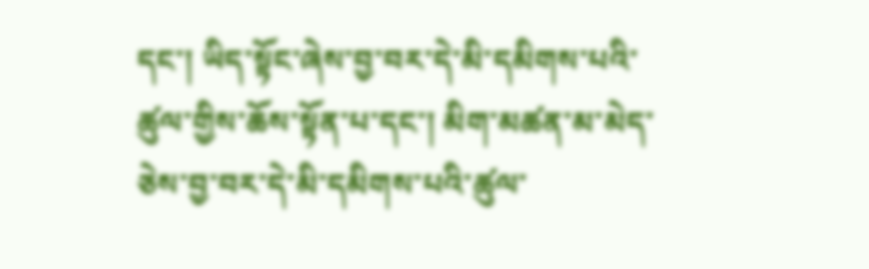དང་། ཡིད་སྟོང་ཞེས་བྱ་བར་དེ་མི་དམིགས་པའི་ཚུལ་གྱིས་ཆོས་སྟོན་པ་དང་། མིག་མཚན་མ་མེད་ཅེས་བྱ་བར་དེ་མི་དམིགས་པའི་ཚུལ་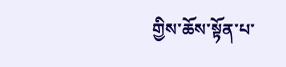གྱིས་ཆོས་སྟོན་པ་